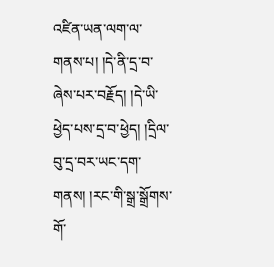འཛིན་ཡན་ལག་ལ་གནས་པ། །དེ་ནི་དྲ་བ་ཞེས་པར་བརྗོད། །དེ་ཡི་ཕྱེད་པས་དྲ་བ་ཕྱེད། །དྲིལ་བུ་དྲ་བར་ཡང་དག་གནས། །རང་གི་སྒྲ་སྒྲོགས་གོ་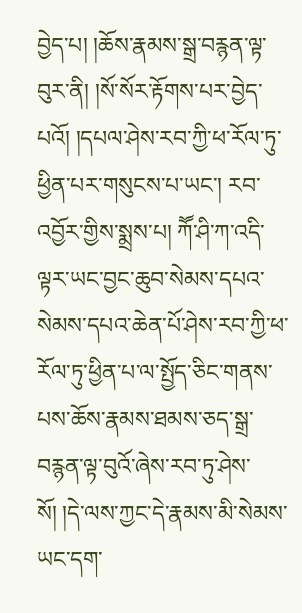བྱེད་པ། །ཆོས་རྣམས་སྒྲ་བརྙན་ལྟ་བུར་ནི། །སོ་སོར་རྟོགས་པར་བྱེད་པའོ། །དཔལ་ཤེས་རབ་ཀྱི་ཕ་རོལ་ཏུ་ཕྱིན་པར་གསུངས་པ་ཡང་། རབ་འབྱོར་གྱིས་སྨྲས་པ། ཀཽ་ཤི་ཀ་འདི་ལྟར་ཡང་བྱང་ཆུབ་སེམས་དཔའ་སེམས་དཔའ་ཆེན་པོ་ཤེས་རབ་ཀྱི་ཕ་རོལ་ཏུ་ཕྱིན་པ་ལ་སྤྱོད་ཅིང་གནས་པས་ཆོས་རྣམས་ཐམས་ཅད་སྒྲ་བརྙན་ལྟ་བུའོ་ཞེས་རབ་ཏུ་ཤེས་སོ། །དེ་ལས་ཀྱང་དེ་རྣམས་མི་སེམས་ཡང་དག་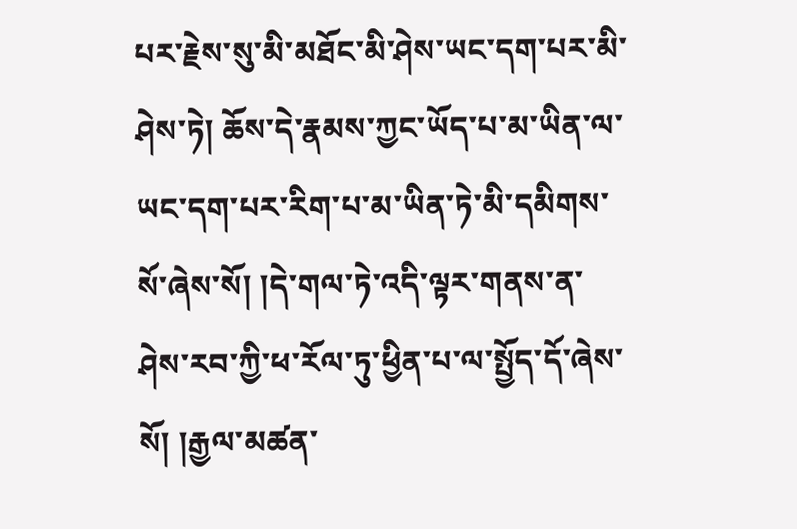པར་རྗེས་སུ་མི་མཐོང་མི་ཤེས་ཡང་དག་པར་མི་ཤེས་ཏེ། ཆོས་དེ་རྣམས་ཀྱང་ཡོད་པ་མ་ཡིན་ལ་ཡང་དག་པར་རིག་པ་མ་ཡིན་ཏེ་མི་དམིགས་སོ་ཞེས་སོ། །དེ་གལ་ཏེ་འདི་ལྟར་གནས་ན་ཤེས་རབ་ཀྱི་ཕ་རོལ་ཏུ་ཕྱིན་པ་ལ་སྤྱོད་དོ་ཞེས་སོ། །རྒྱལ་མཚན་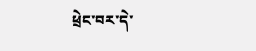ཕྲེང་བར་དེ་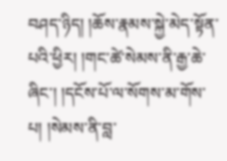བཤད་ཉིད། །ཆོས་རྣམས་སྐྱེ་མེད་སྟོན་པའི་ཕྱིར། །གང་ཚེ་སེམས་ནི་རྒྱ་ཆེ་ཞིང་། །དངོས་པོ་ལ་སོགས་མ་གོས་པ། །སེམས་ནི་བླ་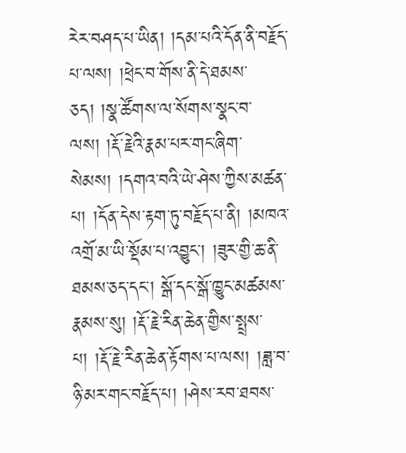རེར་བཤད་པ་ཡིན། །དམ་པའི་དོན་ནི་བརྗོད་པ་ལས། །ཕྲེང་བ་གོས་ནི་དེ་ཐམས་ཅད། །སྣ་ཚོགས་ལ་སོགས་སྣང་བ་ལས། །རྡོ་རྗེའི་རྣམ་པར་གང་ཞིག་སེམས། །དགའ་བའི་ཡེ་ཤེས་ཀྱིས་མཚན་པ། །དོན་དེས་རྟག་ཏུ་བརྗོད་པ་ནི། །མཁའ་འགྲོ་མ་ཡི་སྡོམ་པ་འབྱུང་། །ཟུར་གྱི་ཆ་ནི་ཐམས་ཅད་དང་། སྒོ་དང་སྒོ་ཁྱུང་མཚམས་རྣམས་སུ། །རྡོ་རྗེ་རིན་ཆེན་གྱིས་སྤྲས་པ། །རྡོ་རྗེ་རིན་ཆེན་རྟོགས་པ་ལས། །ཟླ་བ་ཉི་མར་གང་བརྗོད་པ། །ཤེས་རབ་ཐབས་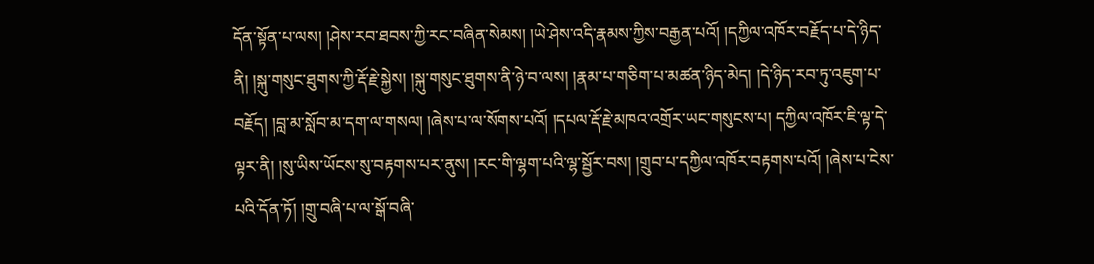དོན་སྟོན་པ་ལས། །ཤེས་རབ་ཐབས་ཀྱི་རང་བཞིན་སེམས། །ཡེ་ཤེས་འདི་རྣམས་ཀྱིས་བརྒྱན་པའོ། །དཀྱིལ་འཁོར་བརྗོད་པ་དེ་ཉིད་ནི། །སྐུ་གསུང་ཐུགས་ཀྱི་རྡོ་རྗེ་སྐྱེས། །སྐུ་གསུང་ཐུགས་ནི་ཉེ་བ་ལས། །རྣམ་པ་གཅིག་པ་མཚན་ཉིད་མེད། །དེ་ཉིད་རབ་ཏུ་འཇུག་པ་བརྗོད། །བླ་མ་སློབ་མ་དག་ལ་གསལ། །ཞེས་པ་ལ་སོགས་པའོ། །དཔལ་རྡོ་རྗེ་མཁའ་འགྲོར་ཡང་གསུངས་པ། དཀྱིལ་འཁོར་ཇི་ལྟ་དེ་ལྟར་ནི། །སུ་ཡིས་ཡོངས་སུ་བརྟགས་པར་ནུས། །རང་གི་ལྷག་པའི་ལྷ་སྦྱོར་བས། །གྲུབ་པ་དཀྱིལ་འཁོར་བརྟགས་པའོ། །ཞེས་པ་ངེས་པའི་དོན་ཏོ། །གྲུ་བཞི་པ་ལ་སྒོ་བཞི་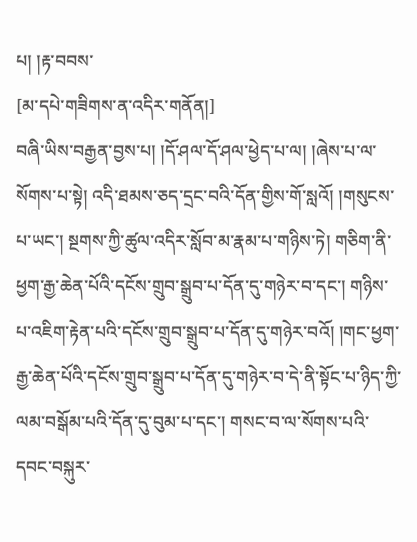པ། །རྟ་བབས་
[མ་དཔེ་གཟིགས་ན་འདིར་གནོན།]
བཞི་ཡིས་བརྒྱན་བྱས་པ། །དོ་ཤལ་དོ་ཤལ་ཕྱེད་པ་ལ། །ཞེས་པ་ལ་སོགས་པ་སྟེ། འདི་ཐམས་ཅད་དྲང་བའི་དོན་གྱིས་གོ་སླའོ། །གསུངས་པ་ཡང་། སྔགས་ཀྱི་ཚུལ་འདིར་སློབ་མ་རྣམ་པ་གཉིས་ཏེ། གཅིག་ནི་ཕྱག་རྒྱ་ཆེན་པོའི་དངོས་གྲུབ་སྒྲུབ་པ་དོན་དུ་གཉེར་བ་དང་། གཉིས་པ་འཇིག་རྟེན་པའི་དངོས་གྲུབ་སྒྲུབ་པ་དོན་དུ་གཉེར་བའོ། །གང་ཕྱག་རྒྱ་ཆེན་པོའི་དངོས་གྲུབ་སྒྲུབ་པ་དོན་དུ་གཉེར་བ་དེ་ནི་སྟོང་པ་ཉིད་ཀྱི་ལམ་བསྒོམ་པའི་དོན་དུ་བུམ་པ་དང་། གསང་བ་ལ་སོགས་པའི་དབང་བསྐུར་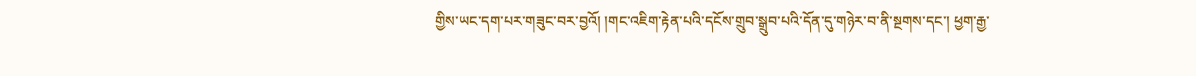གྱིས་ཡང་དག་པར་གཟུང་བར་བྱའོ། །གང་འཇིག་རྟེན་པའི་དངོས་གྲུབ་སྒྲུབ་པའི་དོན་དུ་གཉེར་བ་ནི་སྔགས་དང་། ཕྱག་རྒྱ་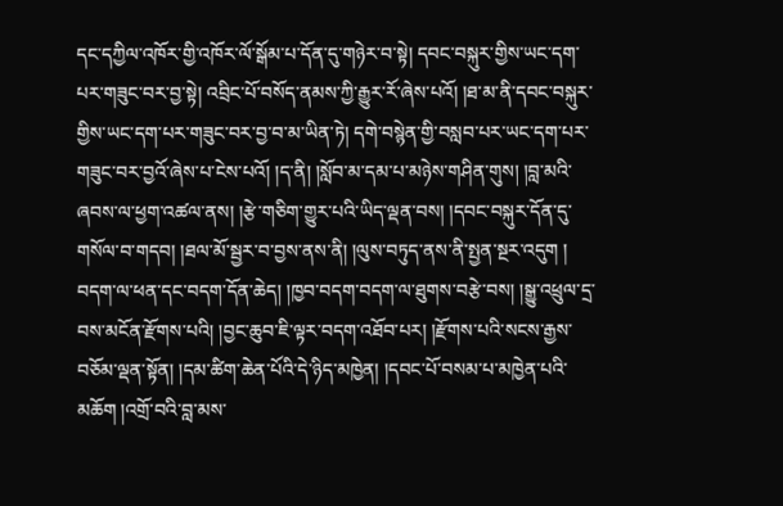དང་དཀྱིལ་འཁོར་གྱི་འཁོར་ལོ་སྒོམ་པ་དོན་དུ་གཉེར་བ་སྟེ། དབང་བསྐུར་གྱིས་ཡང་དག་པར་གཟུང་བར་བྱ་སྟེ། འབྲིང་པོ་བསོད་ནམས་ཀྱི་རྒྱུར་རོ་ཞེས་པའོ། །ཐ་མ་ནི་དབང་བསྐུར་གྱིས་ཡང་དག་པར་གཟུང་བར་བྱ་བ་མ་ཡིན་ཏེ། དགེ་བསྙེན་གྱི་བསླབ་པར་ཡང་དག་པར་གཟུང་བར་བྱའོ་ཞེས་པ་ངེས་པའོ། །ད་ནི། །སློབ་མ་དམ་པ་མཉེས་གཤིན་གུས། །བླ་མའི་ཞབས་ལ་ཕྱག་འཚལ་ནས། །རྩེ་གཅིག་གྱུར་པའི་ཡིད་ལྡན་བས། །དབང་བསྐུར་དོན་དུ་གསོལ་བ་གདབ། །ཐལ་མོ་སྦྱར་བ་བྱས་ནས་ནི། །ལུས་བཏུད་ནས་ནི་སྤྱན་སྔར་འདུག ། བདག་ལ་ཕན་དང་བདག་དོན་ཆེད། །ཁྱབ་བདག་བདག་ལ་ཐུགས་བརྩེ་བས། །སྒྱུ་འཕྲུལ་དྲ་བས་མངོན་རྫོགས་པའི། །བྱང་ཆུབ་ཇི་ལྟར་བདག་འཐོབ་པར། །རྫོགས་པའི་སངས་རྒྱས་བཅོམ་ལྡན་སྟོན། །དམ་ཚིག་ཆེན་པོའི་དེ་ཉིད་མཁྱེན། །དབང་པོ་བསམ་པ་མཁྱེན་པའི་མཆོག །འགྲོ་བའི་བླ་མས་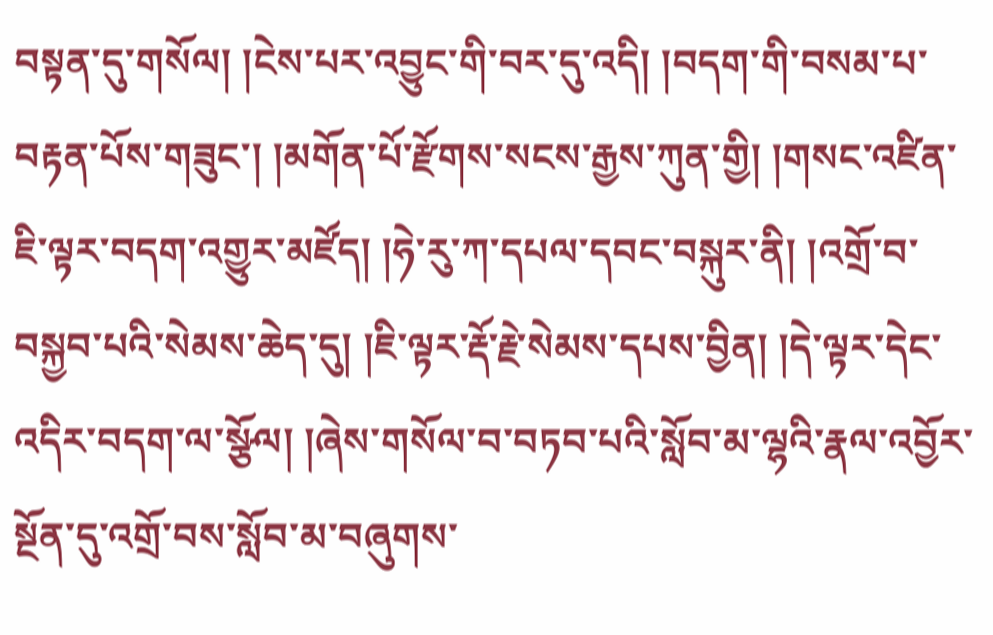བསྟན་དུ་གསོལ། །ངེས་པར་འབྱུང་གི་བར་དུ་འདི། །བདག་གི་བསམ་པ་བརྟན་པོས་གཟུང་། །མགོན་པོ་རྫོགས་སངས་རྒྱས་ཀུན་གྱི། །གསང་འཛིན་ཇི་ལྟར་བདག་འགྱུར་མཛོད། །ཧེ་རུ་ཀ་དཔལ་དབང་བསྐུར་ནི། །འགྲོ་བ་བསྐྱབ་པའི་སེམས་ཆེད་དུ། །ཇི་ལྟར་རྡོ་རྗེ་སེམས་དཔས་བྱིན། །དེ་ལྟར་དེང་འདིར་བདག་ལ་སྩོལ། །ཞེས་གསོལ་བ་བཏབ་པའི་སློབ་མ་ལྷའི་རྣལ་འབྱོར་སྔོན་དུ་འགྲོ་བས་སློབ་མ་བཞུགས་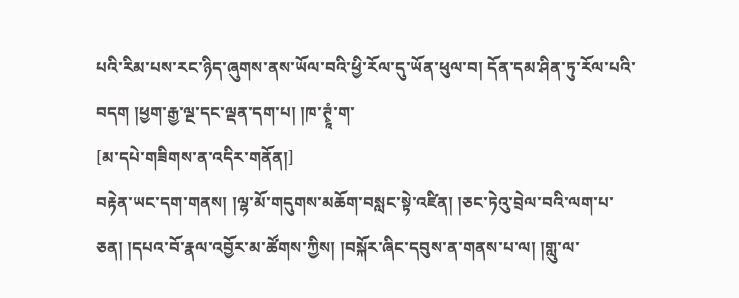པའི་རིམ་པས་རང་ཉིད་ཞུགས་ནས་ཡོལ་བའི་ཕྱི་རོལ་དུ་ཡོན་ཕུལ་བ། དོན་དམ་ཤིན་ཏུ་རོལ་པའི་བདག །ཕྱག་རྒྱ་ལྔ་དང་ལྡན་དག་པ། །ཁ་ཊྭཱཾ་ག་
[མ་དཔེ་གཟིགས་ན་འདིར་གནོན།]
བརྟེན་ཡང་དག་གནས། །ལྷ་མོ་གདུགས་མཆོག་བསླང་སྟེ་འཛིན། །ཅང་ཏེའུ་བྲེལ་བའི་ལག་པ་ཅན། །དཔའ་བོ་རྣལ་འབྱོར་མ་ཚོགས་ཀྱིས། །བསྐོར་ཞིང་དབུས་ན་གནས་པ་ལ། །གླུ་ལ་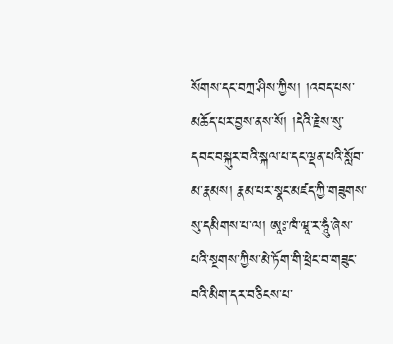སོགས་དང་བཀྲ་ཤིས་ཀྱིས། །འབད་པས་མཆོད་པར་བྱས་ནས་སོ། །དེའི་རྗེས་སུ་དབང་བསྐུར་བའི་སྐལ་པ་དང་ལྡན་པའི་སློབ་མ་རྣམས། རྣམ་པར་སྣང་མཛད་ཀྱི་གཟུགས་སུ་དམིགས་པ་ལ། ཨཱཿ་ཁཾ་ཝཱ་ར་ཧཱུཾ་ཞེས་པའི་སྔགས་ཀྱིས་མེ་ཏོག་གི་ཕྲེང་བ་གཟུང་བའི་མིག་དར་བཅིངས་པ་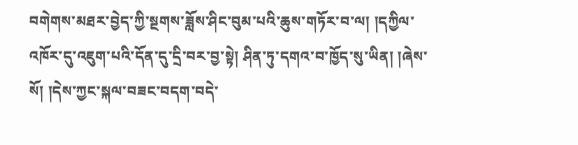བགེགས་མཐར་བྱེད་ཀྱི་སྔགས་ཟློས་ཤིང་བུམ་པའི་ཆུས་གཏོར་བ་ལ། །དཀྱིལ་འཁོར་དུ་འཇུག་པའི་དོན་དུ་དྲི་བར་བྱ་སྟེ། ཤིན་ཏུ་དགའ་བ་ཁྱོད་སུ་ཡིན། །ཞེས་སོ། །དེས་ཀྱང་སྐལ་བཟང་བདག་བདེ་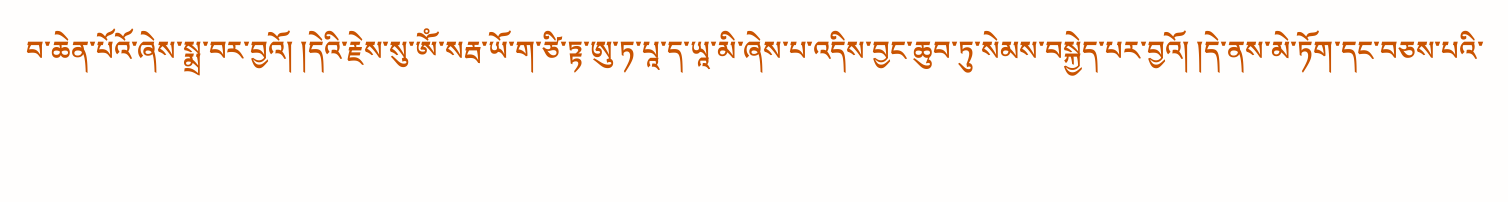བ་ཆེན་པོའོ་ཞེས་སྨྲ་བར་བྱའོ། །དེའི་རྗེས་སུ་ཨོཾ་སརྦ་ཡོ་ག་ཙི་ཏྟ་ཨུ་ཏ་པཱ་ད་ཡཱ་མི་ཞེས་པ་འདིས་བྱང་ཆུབ་ཏུ་སེམས་བསྐྱེད་པར་བྱའོ། །དེ་ནས་མེ་ཏོག་དང་བཅས་པའི་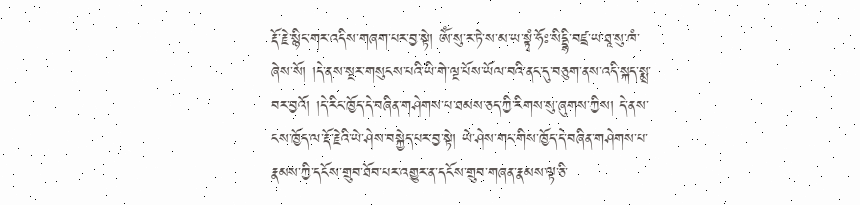རྡོ་རྗེ་སྙིང་གར་འདིས་གཞག་པར་བྱ་སྟེ། ཨོཾ་སུ་ར་ཏེ་ས་མ་ཡ་སྟྭཾ་ཧོཿ་སིདྡྷི་བཛྲ་ཡ་ཐཱ་སུ་ཁཾ་ཞེས་སོ། །དེ་ནས་སྔར་གསུངས་པའི་ཡི་གེ་ལྔ་པོས་ཡོལ་བའི་ནང་དུ་བཅུག་ནས་འདི་སྐད་སྨྲ་བར་བྱའོ། །དེ་རིང་ཁྱོད་དེ་བཞིན་གཤེགས་པ་ཐམས་ཅད་ཀྱི་རིགས་སུ་ཞུགས་ཀྱིས། དེ་ནས་ངས་ཁྱོད་ལ་རྡོ་རྗེའི་ཡེ་ཤེས་བསྐྱེད་པར་བྱ་སྟེ། ཡེ་ཤེས་གང་གིས་ཁྱོད་དེ་བཞིན་གཤེགས་པ་རྣམས་ཀྱི་དངོས་གྲུབ་ཐོབ་པར་འགྱུར་ན་དངོས་གྲུབ་གཞན་རྣམས་ལྟ་ཅི་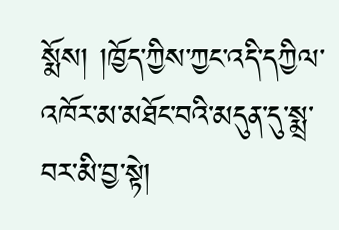སྨོས། །ཁྱོད་ཀྱིས་ཀྱང་འདི་དཀྱིལ་འཁོར་མ་མཐོང་བའི་མདུན་དུ་སྨྲ་བར་མི་བྱ་སྟེ།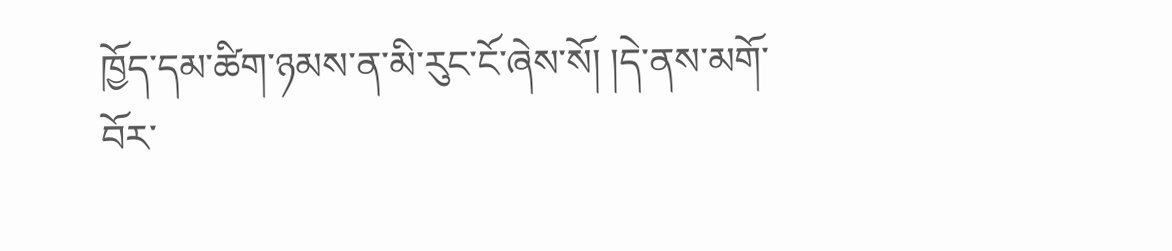ཁྱོད་དམ་ཚིག་ཉམས་ན་མི་རུང་ངོ་ཞེས་སོ། །དེ་ནས་མགོ་བོར་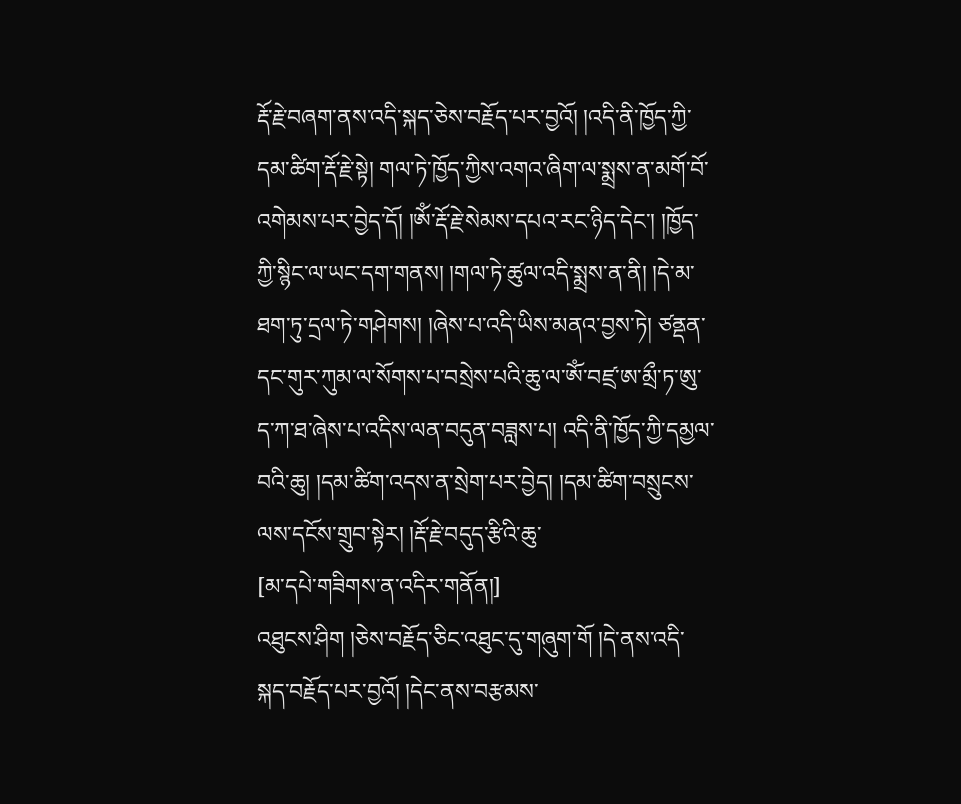རྡོ་རྗེ་བཞག་ནས་འདི་སྐད་ཅེས་བརྗོད་པར་བྱའོ། །འདི་ནི་ཁྱོད་ཀྱི་དམ་ཚིག་རྡོ་རྗེ་སྟེ། གལ་ཏེ་ཁྱོད་ཀྱིས་འགའ་ཞིག་ལ་སྨྲས་ན་མགོ་བོ་འགེམས་པར་བྱེད་དོ། །ཨོཾ་རྡོ་རྗེ་སེམས་དཔའ་རང་ཉིད་དེང་། །ཁྱོད་ཀྱི་སྙིང་ལ་ཡང་དག་གནས། །གལ་ཏེ་ཚུལ་འདི་སྨྲས་ན་ནི། །དེ་མ་ཐག་ཏུ་དྲལ་ཏེ་གཤེགས། །ཞེས་པ་འདི་ཡིས་མནའ་བྱས་ཏེ། ཙནྡན་དང་གུར་ཀུམ་ལ་སོགས་པ་བསྲེས་པའི་ཆུ་ལ་ཨོཾ་བཛྲ་ཨ་མྲྀ་ཏ་ཨུ་ད་ཀ་ཐ་ཞེས་པ་འདིས་ལན་བདུན་བཟླས་པ། འདི་ནི་ཁྱོད་ཀྱི་དམྱལ་བའི་ཆུ། །དམ་ཚིག་འདས་ན་སྲེག་པར་བྱེད། །དམ་ཚིག་བསྲུངས་ལས་དངོས་གྲུབ་སྟེར། །རྡོ་རྗེ་བདུད་རྩིའི་ཆུ་
[མ་དཔེ་གཟིགས་ན་འདིར་གནོན།]
འཐུངས་ཤིག །ཅེས་བརྗོད་ཅིང་འཐུང་དུ་གཞུག་གོ །དེ་ནས་འདི་སྐད་བརྗོད་པར་བྱའོ། །དེང་ནས་བརྩམས་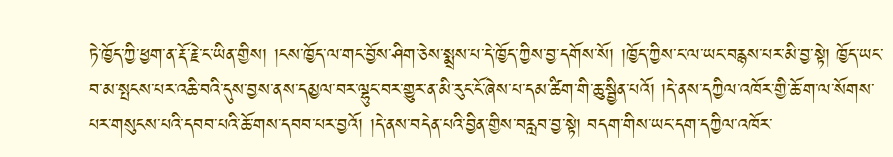ཏེ་ཁྱོད་ཀྱི་ཕྱག་ན་རྡོ་རྗེ་ང་ཡིན་གྱིས། །ངས་ཁྱོད་ལ་གང་བྱོས་ཤིག་ཅེས་སྨྲས་པ་དེ་ཁྱོད་ཀྱིས་བྱ་དགོས་སོ། །ཁྱོད་ཀྱིས་ང་ལ་ཡང་བརྙས་པར་མི་བྱ་སྟེ། ཁྱོད་ཡང་བ་མ་སྤངས་པར་འཆི་བའི་དུས་བྱས་ནས་དམྱལ་བར་ལྷུང་བར་གྱུར་ན་མི་རུང་ངོ་ཞེས་པ་དམ་ཚིག་གི་ཆུ་སྦྱིན་པའོ། །དེ་ནས་དཀྱིལ་འཁོར་གྱི་ཆོ་ག་ལ་སོགས་པར་གསུངས་པའི་དབབ་པའི་ཆོ་གས་དབབ་པར་བྱའོ། །དེ་ནས་བདེན་པའི་བྱིན་གྱིས་བརླབ་བྱ་སྟེ། བདག་གིས་ཡང་དག་དཀྱིལ་འཁོར་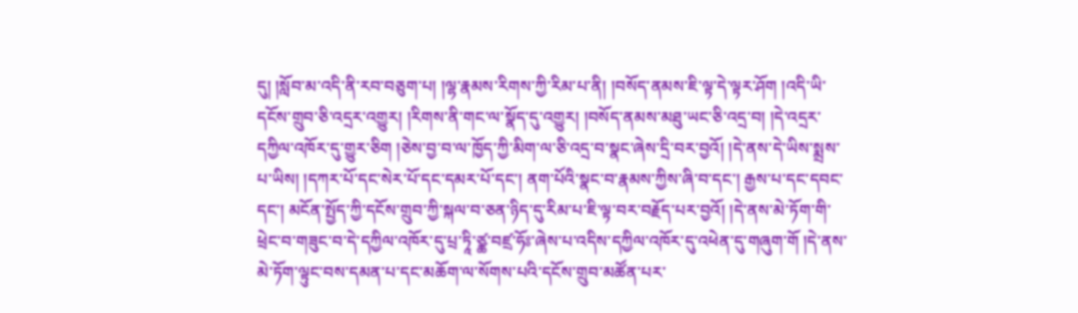དུ། །སློབ་མ་འདི་ནི་རབ་བཅུག་པ། །ལྷ་རྣམས་རིགས་ཀྱི་རིམ་པ་ནི། །བསོད་ནམས་ཇི་ལྟ་དེ་ལྟར་ཤོག །འདི་ཡི་དངོས་གྲུབ་ཅི་འདྲར་འགྱུར། །རིགས་ནི་གང་ལ་སྣོད་དུ་འགྱུར། །བསོད་ནམས་མཐུ་ཡང་ཅི་འདྲ་བ། །དེ་འདྲར་དཀྱིལ་འཁོར་དུ་གྱུར་ཅིག །ཅེས་བྱ་བ་ལ་ཁྱོད་ཀྱི་མིག་ལ་ཅི་འདྲ་བ་སྣང་ཞེས་དྲི་བར་བྱའོ། །དེ་ནས་དེ་ཡིས་སྨྲས་པ་ཡིས། །དཀར་པོ་དང་སེར་པོ་དང་དམར་པོ་དང་། ནག་པོའི་སྣང་བ་རྣམས་ཀྱིས་ཞི་བ་དང་། རྒྱས་པ་དང་དབང་དང་། མངོན་སྤྱོད་ཀྱི་དངོས་གྲུབ་ཀྱི་སྐལ་བ་ཅན་ཉིད་དུ་རིམ་པ་ཇི་ལྟ་བར་བརྗོད་པར་བྱའོ། །དེ་ནས་མེ་ཏོག་གི་ཕྲེང་བ་གཟུང་བ་དེ་དཀྱིལ་འཁོར་དུ་པྲ་ཏཱི་ཙྪ་བཛྲ་ཧོཿ་ཞེས་པ་འདིས་དཀྱིལ་འཁོར་དུ་འཕེན་དུ་གཞུག་གོ །དེ་ནས་མེ་ཏོག་ལྟུང་བས་དམན་པ་དང་མཆོག་ལ་སོགས་པའི་དངོས་གྲུབ་མཚོན་པར་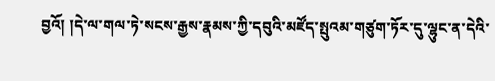བྱའོ། །དེ་ལ་གལ་ཏེ་སངས་རྒྱས་རྣམས་ཀྱི་དབུའི་མཛོད་སྤུའམ་གཙུག་ཏོར་དུ་ལྷུང་ན་དེའི་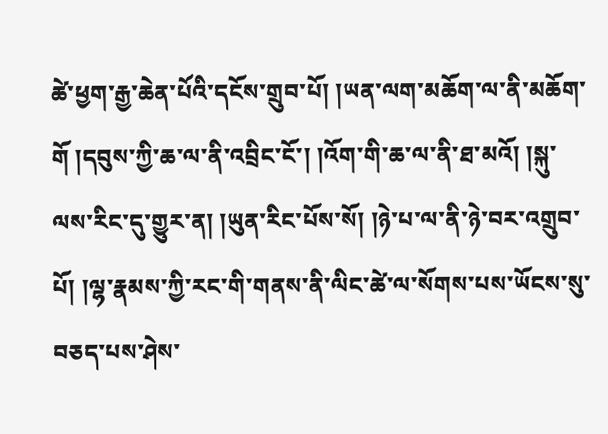ཚེ་ཕྱག་རྒྱ་ཆེན་པོའི་དངོས་གྲུབ་པོ། །ཡན་ལག་མཆོག་ལ་ནི་མཆོག་གོ །དབུས་ཀྱི་ཆ་ལ་ནི་འབྲིང་ངོ་། །འོག་གི་ཆ་ལ་ནི་ཐ་མའོ། །སྐུ་ལས་རིང་དུ་གྱུར་ན། །ཡུན་རིང་པོས་སོ། །ཉེ་པ་ལ་ནི་ཉེ་བར་འགྲུབ་པོ། །ལྷ་རྣམས་ཀྱི་རང་གི་གནས་ནི་ལིང་ཚེ་ལ་སོགས་པས་ཡོངས་སུ་བཅད་པས་ཤེས་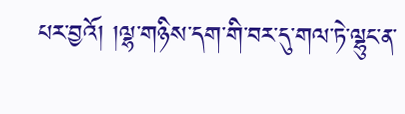པར་བྱའོ། །ལྷ་གཉིས་དག་གི་བར་དུ་གལ་ཏེ་ལྷུང་ན་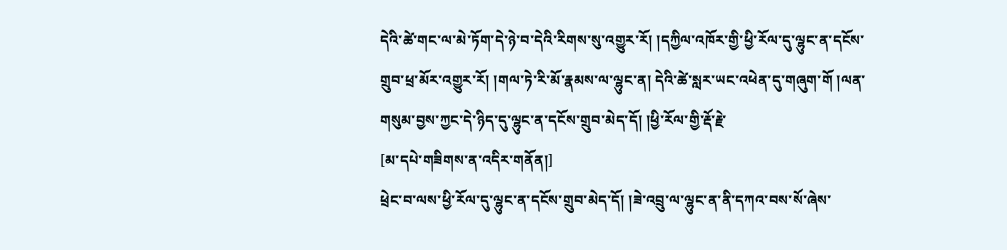དེའི་ཚེ་གང་ལ་མེ་ཏོག་དེ་ཉེ་བ་དེའི་རིགས་སུ་འགྱུར་རོ། །དཀྱིལ་འཁོར་གྱི་ཕྱི་རོལ་དུ་ལྷུང་ན་དངོས་གྲུབ་ཕྲ་མོར་འགྱུར་རོ། །གལ་ཏེ་རི་མོ་རྣམས་ལ་ལྷུང་ན། དེའི་ཚེ་སླར་ཡང་འཕེན་དུ་གཞུག་གོ །ལན་གསུམ་བྱས་ཀྱང་དེ་ཉིད་དུ་ལྷུང་ན་དངོས་གྲུབ་མེད་དོ། །ཕྱི་རོལ་གྱི་རྡོ་རྗེ་
[མ་དཔེ་གཟིགས་ན་འདིར་གནོན།]
ཕྲེང་བ་ལས་ཕྱི་རོལ་དུ་ལྷུང་ན་དངོས་གྲུབ་མེད་དོ། །ཟེ་འབྲུ་ལ་ལྷུང་ན་ནི་དཀའ་བས་སོ་ཞེས་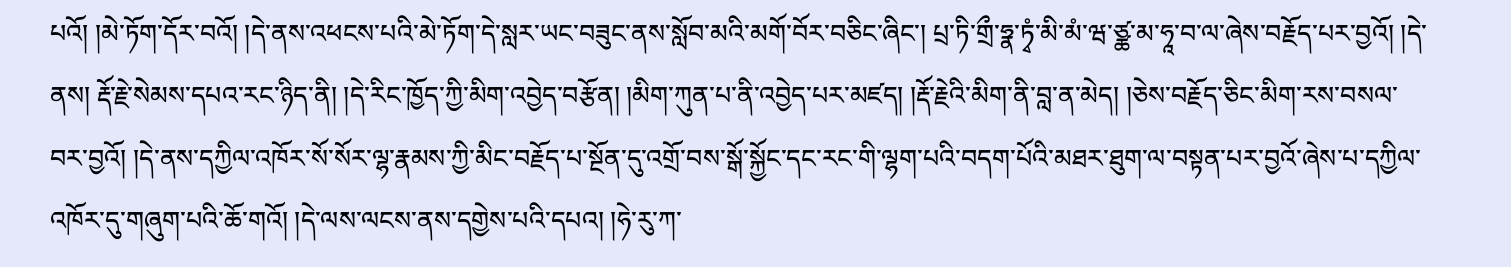པའོ། །མེ་ཏོག་དོར་བའོ། །དེ་ནས་འཕངས་པའི་མེ་ཏོག་དེ་སླར་ཡང་བཟུང་ནས་སློབ་མའི་མགོ་བོར་བཅིང་ཞིང་། པྲ་ཏི་གྲྀ་ཧྣ་ཏྭཾ་མི་མཾ་ཝ་ཙྪ་མ་ཧཱ་བ་ལ་ཞེས་བརྗོད་པར་བྱའོ། །དེ་ནས། རྡོ་རྗེ་སེམས་དཔའ་རང་ཉིད་ནི། །དེ་རིང་ཁྱོད་ཀྱི་མིག་འབྱེད་བརྩོན། །མིག་ཀུན་པ་ནི་འབྱེད་པར་མཛད། །རྡོ་རྗེའི་མིག་ནི་བླ་ན་མེད། །ཅེས་བརྗོད་ཅིང་མིག་རས་བསལ་བར་བྱའོ། །དེ་ནས་དཀྱིལ་འཁོར་སོ་སོར་ལྷ་རྣམས་ཀྱི་མིང་བརྗོད་པ་སྔོན་དུ་འགྲོ་བས་སྒོ་སྐྱོང་དང་རང་གི་ལྷག་པའི་བདག་པོའི་མཐར་ཐུག་ལ་བསྟན་པར་བྱའོ་ཞེས་པ་དཀྱིལ་འཁོར་དུ་གཞུག་པའི་ཆོ་གའོ། །དེ་ལས་ལངས་ནས་དགྱེས་པའི་དཔའ། །ཧེ་རུ་ཀ་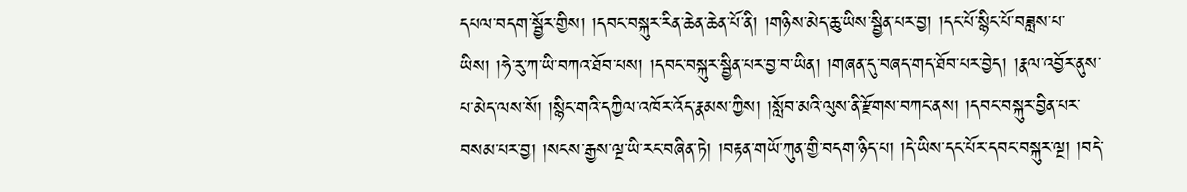དཔལ་བདག་སྦྱོར་གྱིས། །དབང་བསྐུར་རིན་ཆེན་ཆེན་པོ་ནི། །གཉིས་མེད་ཆུ་ཡིས་སྦྱིན་པར་བྱ། །དང་པོ་སྙིང་པོ་བཟླས་པ་ཡིས། །ཧེ་རུ་ཀ་ཡི་བཀའ་ཐོབ་པས། །དབང་བསྐུར་སྦྱིན་པར་བྱ་བ་ཡིན། །གཞན་དུ་བཞད་གད་ཐོབ་པར་བྱེད། །རྣལ་འབྱོར་ནུས་པ་མེད་ལས་སོ། །སྙིང་གའི་དཀྱིལ་འཁོར་འོད་རྣམས་ཀྱིས། །སློབ་མའི་ལུས་ནི་རྫོགས་བཀང་ནས། །དབང་བསྐུར་བྱིན་པར་བསམ་པར་བྱ། །སངས་རྒྱས་ལྔ་ཡི་རང་བཞིན་ཏེ། །བརྟན་གཡོ་ཀུན་གྱི་བདག་ཉིད་པ། །དེ་ཡིས་དང་པོར་དབང་བསྐུར་ལྔ། །བདེ་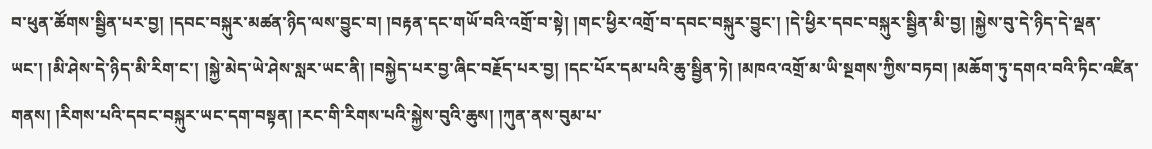བ་ཕུན་ཚོགས་སྦྱིན་པར་བྱ། །དབང་བསྐུར་མཚན་ཉིད་ལས་བྱུང་བ། །བརྟན་དང་གཡོ་བའི་འགྲོ་བ་སྟེ། །གང་ཕྱིར་འགྲོ་བ་དབང་བསྐུར་བྱུང་། །དེ་ཕྱིར་དབང་བསྐུར་སྦྱིན་མི་བྱ། །སྐྱེས་བུ་དེ་ཉིད་དེ་ལྡན་ཡང་། །མི་ཤེས་དེ་ཉིད་མི་རིག་ང་། །སྐྱེ་མེད་ཡེ་ཤེས་སླར་ཡང་ནི། །བསྐྱེད་པར་བྱ་ཞིང་བརྗོད་པར་བྱ། །དང་པོར་དམ་པའི་ཆུ་སྦྱིན་ཏེ། །མཁའ་འགྲོ་མ་ཡི་སྔགས་ཀྱིས་བཏབ། །མཆོག་ཏུ་དགའ་བའི་ཏིང་འཛིན་གནས། །རིགས་པའི་དབང་བསྐུར་ཡང་དག་བསྟན། །རང་གི་རིགས་པའི་སྐྱེས་བུའི་ཆུས། །ཀུན་ནས་བུམ་པ་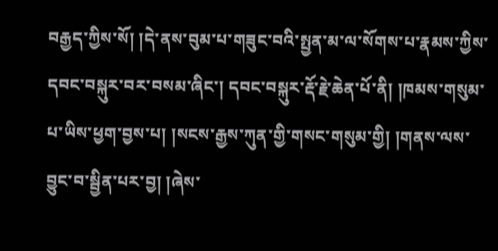བརྒྱད་ཀྱིས་སོ། །དེ་ནས་བུམ་པ་གཟུང་བའི་སྤྱན་མ་ལ་སོགས་པ་རྣམས་ཀྱིས་དབང་བསྐུར་བར་བསམ་ཞིང་། དབང་བསྐུར་རྡོ་རྗེ་ཆེན་པོ་ནི། །ཁམས་གསུམ་པ་ཡིས་ཕྱག་བྱས་པ། །སངས་རྒྱས་ཀུན་གྱི་གསང་གསུམ་གྱི། །གནས་ལས་བྱུང་བ་སྦྱིན་པར་བྱ། །ཞེས་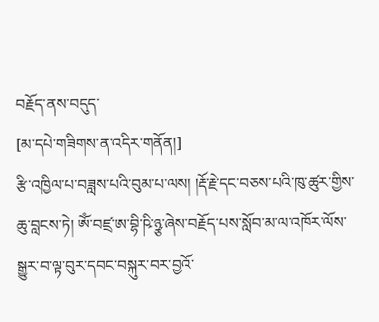བརྗོད་ནས་བདུད་
[མ་དཔེ་གཟིགས་ན་འདིར་གནོན།]
རྩི་འཁྱིལ་པ་བཟླས་པའི་བུམ་པ་ལས། །རྡོ་རྗེ་དང་བཅས་པའི་ཁུ་ཚུར་གྱིས་ཆུ་བླངས་ཏེ། ཨོཾ་བཛྲ་ཨ་བྷི་ཥི་ཉྩ་ཞེས་བརྗོད་པས་སློབ་མ་ལ་འཁོར་ལོས་སྒྱུར་བ་ལྟ་བུར་དབང་བསྐུར་བར་བྱའོ་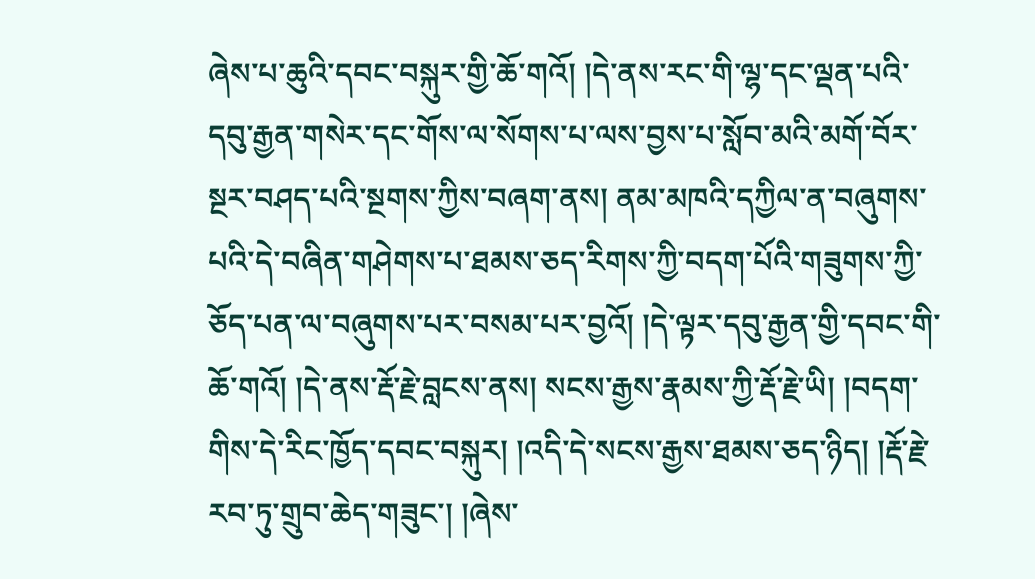ཞེས་པ་ཆུའི་དབང་བསྐུར་གྱི་ཆོ་གའོ། །དེ་ནས་རང་གི་ལྷ་དང་ལྡན་པའི་དབུ་རྒྱན་གསེར་དང་གོས་ལ་སོགས་པ་ལས་བྱས་པ་སློབ་མའི་མགོ་བོར་སྔར་བཤད་པའི་སྔགས་ཀྱིས་བཞག་ནས། ནམ་མཁའི་དཀྱིལ་ན་བཞུགས་པའི་དེ་བཞིན་གཤེགས་པ་ཐམས་ཅད་རིགས་ཀྱི་བདག་པོའི་གཟུགས་ཀྱི་ཅོད་པན་ལ་བཞུགས་པར་བསམ་པར་བྱའོ། །དེ་ལྟར་དབུ་རྒྱན་གྱི་དབང་གི་ཆོ་གའོ། །དེ་ནས་རྡོ་རྗེ་བླངས་ནས། སངས་རྒྱས་རྣམས་ཀྱི་རྡོ་རྗེ་ཡི། །བདག་གིས་དེ་རིང་ཁྱོད་དབང་བསྐུར། །འདི་དེ་སངས་རྒྱས་ཐམས་ཅད་ཉིད། །རྡོ་རྗེ་རབ་ཏུ་གྲུབ་ཆེད་གཟུང་། །ཞེས་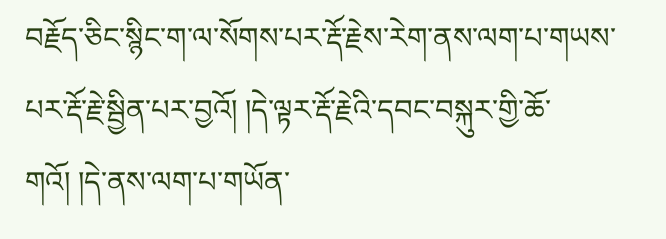བརྗོད་ཅིང་སྙིང་ག་ལ་སོགས་པར་རྡོ་རྗེས་རེག་ནས་ལག་པ་གཡས་པར་རྡོ་རྗེ་སྦྱིན་པར་བྱའོ། །དེ་ལྟར་རྡོ་རྗེའི་དབང་བསྐུར་གྱི་ཆོ་གའོ། །དེ་ནས་ལག་པ་གཡོན་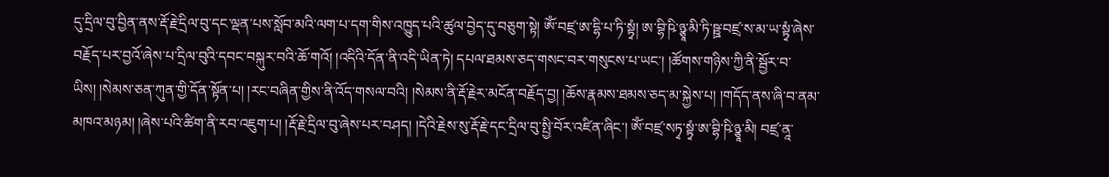དུ་དྲིལ་བུ་བྱིན་ནས་རྡོ་རྗེ་དྲིལ་བུ་དང་ལྡན་པས་སློབ་མའི་ལག་པ་དག་གིས་འཁྱུད་པའི་ཚུལ་བྱེད་དུ་བཅུག་སྟེ། ཨོཾ་བཛྲ་ཨ་དྷི་པ་ཏི་སྟྭཾ། ཨ་བྷི་ཥི་ཉྩཱ་མི་ཏི་ཥྛ་བཛྲ་ས་མ་ཡ་སྟྭཾ་ཞེས་བརྗོད་པར་བྱའོ་ཞེས་པ་དྲིལ་བུའི་དབང་བསྐུར་བའི་ཆོ་གའོ། །འདིའི་དོན་ནི་འདི་ཡིན་ཏེ། དཔལ་ཐམས་ཅད་གསང་བར་གསུངས་པ་ཡང་། །ཚོགས་གཉིས་ཀྱི་ནི་སྦྱོར་བ་ཡིས། །སེམས་ཅན་ཀུན་གྱི་དོན་སྟོན་པ། །རང་བཞིན་གྱིས་ནི་འོད་གསལ་བའི། །སེམས་ནི་རྡོ་རྗེར་མངོན་བརྗོད་བྱ། །ཆོས་རྣམས་ཐམས་ཅད་མ་སྐྱེས་པ། །གདོད་ནས་ཞི་བ་ནམ་མཁའ་མཉམ། །ཞེས་པའི་ཚིག་ནི་རབ་འཇུག་པ། །རྡོ་རྗེ་དྲིལ་བུ་ཞེས་པར་བཤད། །དེའི་རྗེས་སུ་རྡོ་རྗེ་དང་དྲིལ་བུ་སྤྱི་བོར་འཛིན་ཞིང་། ཨོཾ་བཛྲ་སཏྭ་སྟྭཾ་ཨ་བྷི་ཥི་ཉྩཱ་མི། བཛྲ་ནཱ་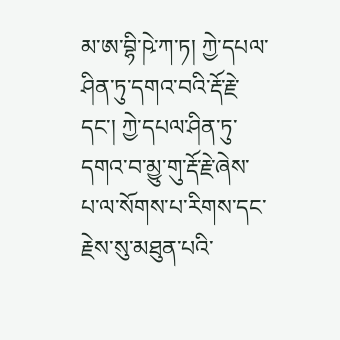མ་ཨ་བྷི་ཥེ་ཀ་ཏ། ཀྱེ་དཔལ་ཤིན་ཏུ་དགའ་བའི་རྡོ་རྗེ་དང་། ཀྱེ་དཔལ་ཤིན་ཏུ་དགའ་བ་མྱུ་གུ་རྡོ་རྗེ་ཞེས་པ་ལ་སོགས་པ་རིགས་དང་རྗེས་སུ་མཐུན་པའི་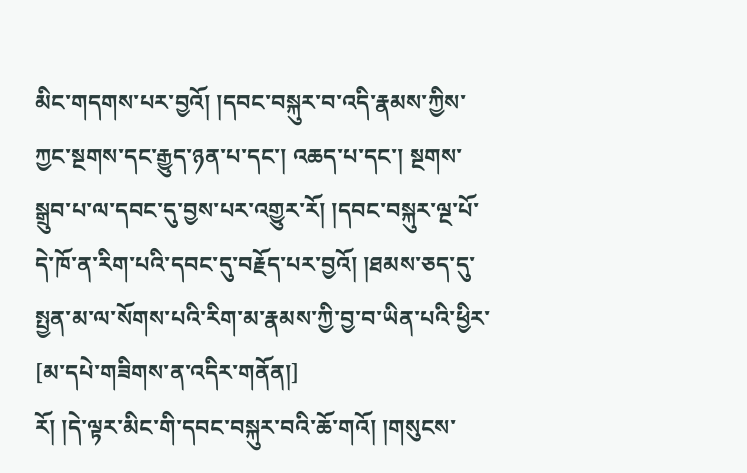མིང་གདགས་པར་བྱའོ། །དབང་བསྐུར་བ་འདི་རྣམས་ཀྱིས་ཀྱང་སྔགས་དང་རྒྱུད་ཉན་པ་དང་། འཆད་པ་དང་། སྔགས་སྒྲུབ་པ་ལ་དབང་དུ་བྱས་པར་འགྱུར་རོ། །དབང་བསྐུར་ལྔ་པོ་དེ་ཁོ་ན་རིག་པའི་དབང་དུ་བརྗོད་པར་བྱའོ། །ཐམས་ཅད་དུ་སྤྱན་མ་ལ་སོགས་པའི་རིག་མ་རྣམས་ཀྱི་བྱ་བ་ཡིན་པའི་ཕྱིར་
[མ་དཔེ་གཟིགས་ན་འདིར་གནོན།]
རོ། །དེ་ལྟར་མིང་གི་དབང་བསྐུར་བའི་ཆོ་གའོ། །གསུངས་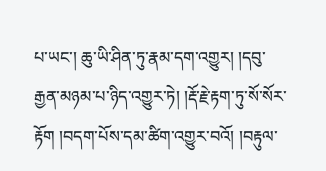པ་ཡང་། ཆུ་ཡི་ཤིན་ཏུ་རྣམ་དག་འགྱུར། །དབུ་རྒྱན་མཉམ་པ་ཉིད་འགྱུར་ཏེ། །རྡོ་རྗེ་རྟག་ཏུ་སོ་སོར་རྟོག །བདག་པོས་དམ་ཚིག་འགྱུར་བའོ། །བརྟུལ་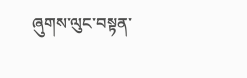ཞུགས་ལུང་བསྟན་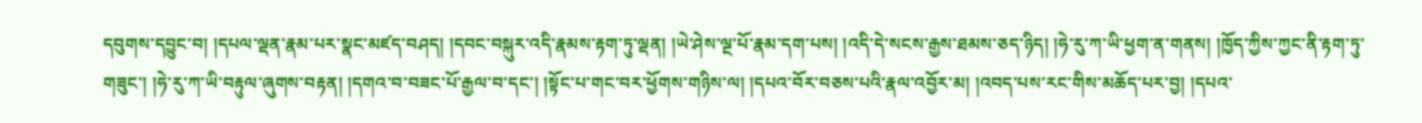དབུགས་དབྱུང་བ། །དཔལ་ལྡན་རྣམ་པར་སྣང་མཛད་བཤད། །དབང་བསྐུར་འདི་རྣམས་རྟག་ཏུ་ལྡན། །ཡེ་ཤེས་ལྔ་པོ་རྣམ་དག་པས། །འདི་དེ་སངས་རྒྱས་ཐམས་ཅད་ཉིད། །ཧེ་རུ་ཀ་ཡི་ཕྱག་ན་གནས། །ཁྱོད་ཀྱིས་ཀྱང་ནི་རྟག་ཏུ་གཟུང་། །ཧེ་རུ་ཀ་ཡི་བརྟུལ་ཞུགས་བརྟན། །དགའ་བ་བཟང་པོ་རྒྱལ་བ་དང་། །སྟོང་པ་གང་བར་ཕྱོགས་གཉིས་ལ། །དཔའ་བོར་བཅས་པའི་རྣལ་འབྱོར་མ། །འབད་པས་རང་གིས་མཆོད་པར་བྱ། །དཔའ་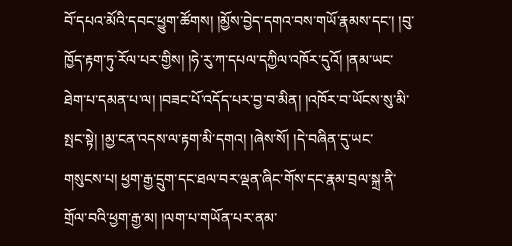བོ་དཔའ་མོའི་དབང་ཕྱུག་ཚོགས། །མྱོས་བྱེད་དགའ་བས་གཡོ་རྣམས་དང་། །བུ་ཁྱོད་རྟག་ཏུ་རོལ་པར་གྱིས། །ཧེ་རུ་ཀ་དཔལ་དཀྱིལ་འཁོར་དུའོ། །ནམ་ཡང་ཐེག་པ་དམན་པ་ལ། །བཟང་པོ་འདོད་པར་བྱ་བ་མིན། །འཁོར་བ་ཡོངས་སུ་མི་སྤང་སྟེ། །མྱ་ངན་འདས་ལ་རྟག་མི་དགའ། །ཞེས་སོ། །དེ་བཞིན་དུ་ཡང་གསུངས་པ། ཕྱག་རྒྱ་དྲུག་དང་ཐལ་བར་ལྡན་ཞིང་གོས་དང་རྣམ་བྲལ་སྐྲ་ནི་གྲོལ་བའི་ཕྱག་རྒྱ་མ། །ལག་པ་གཡོན་པར་ནམ་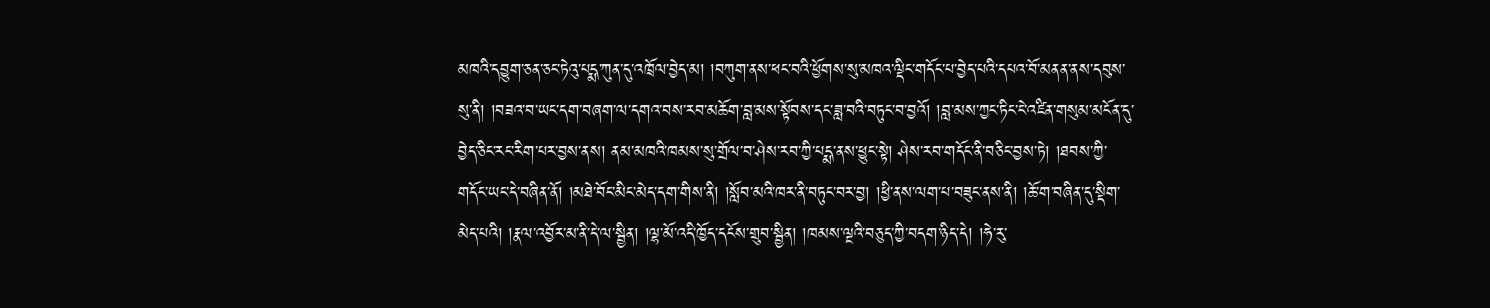མཁའི་དབྱུག་ཅན་ཅང་ཏེའུ་པདྨ་ཀུན་དུ་འཁྲོལ་བྱེད་མ། །བཀུག་ནས་ཕང་བའི་ཕྱོགས་སུ་མཁའ་ལྡིང་གདོང་པ་བྱེད་པའི་དཔའ་བོ་མནན་ནས་དབུས་སུ་ནི། །བཟའ་བ་ཡང་དག་བཞག་ལ་དགའ་བས་རབ་མཆོག་བླ་མས་སྟོབས་དང་ཟླ་བའི་བཏུང་བ་བྱའོ། །བླ་མས་ཀྱང་ཏིང་ངེ་འཛིན་གསུམ་མངོན་དུ་བྱེད་ཅིང་རང་རིག་པར་བྱས་ནས། ནམ་མཁའི་ཁམས་སུ་གྲོལ་བ་ཤེས་རབ་ཀྱི་པདྨ་ནས་ཕྱུང་སྟེ། ཤེས་རབ་གདོང་ནི་བཅིང་བྱས་ཏེ། །ཐབས་ཀྱི་གདོང་ཡང་དེ་བཞིན་ནོ། །མཐེ་བོང་མིང་མེད་དག་གིས་ནི། །སློབ་མའི་ཁར་ནི་བཏུང་བར་བྱ། །ཕྱི་ནས་ལག་པ་བཟུང་ནས་ནི། །ཆོ་ག་བཞིན་དུ་སྡིག་མེད་པའི། །རྣལ་འབྱོར་མ་ནི་དེ་ལ་སྦྱིན། །ལྷ་མོ་འདི་ཁྱོད་དངོས་གྲུབ་སྦྱིན། །ཁམས་ལྔའི་བཅུད་ཀྱི་བདག་ཉིད་དེ། །ཧེ་རུ་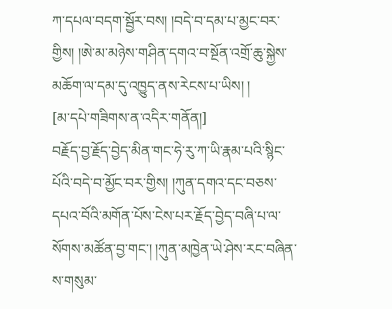ཀ་དཔལ་བདག་སྦྱོར་བས། །བདེ་བ་དམ་པ་མྱང་བར་གྱིས། །ཨེ་མ་མཉེས་གཤིན་དགའ་བ་སྔོན་འགྲོ་ཆུ་སྐྱེས་མཆོག་ལ་དམ་དུ་འཁྱུད་ནས་རེངས་པ་ཡིས། །
[མ་དཔེ་གཟིགས་ན་འདིར་གནོན།]
བརྗོད་བྱ་རྗོད་བྱེད་མིན་གང་ཧེ་རུ་ཀ་ཡི་རྣམ་པའི་སྙིང་པོའི་བདེ་བ་མྱོང་བར་གྱིས། །ཀུན་དགའ་དང་བཅས་དཔའ་བོའི་མགོན་པོས་ངེས་པར་རྗོད་བྱེད་བཞི་པ་ལ་སོགས་མཚོན་བྱ་གང་། །ཀུན་མཁྱེན་ཡེ་ཤེས་རང་བཞིན་ས་གསུམ་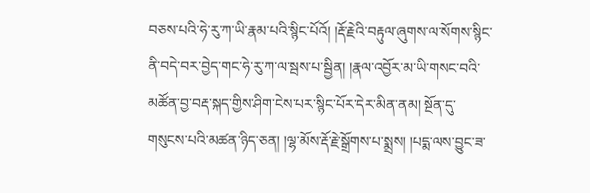བཅས་པའི་ཧེ་རུ་ཀ་ཡི་རྣམ་པའི་སྙིང་པོའོ། །རྡོ་རྗེའི་བརྟུལ་ཞུགས་ལ་སོགས་སྙིང་ནི་བདེ་བར་བྱེད་གང་ཧེ་རུ་ཀ་ལ་སྦས་པ་སྦྱིན། །རྣལ་འབྱོར་མ་ཡི་གསང་བའི་མཚོན་བྱ་བརྡ་སྐད་གྱིས་ཤིག་ངེས་པར་སྙིང་པོར་དེར་མིན་ནམ། སྔོན་དུ་གསུངས་པའི་མཚན་ཉིད་ཅན། །ལྷ་མོས་རྡོ་རྗེ་སྒྲོགས་པ་སྨྲས། །པདྨ་ལས་བྱུང་ཟ་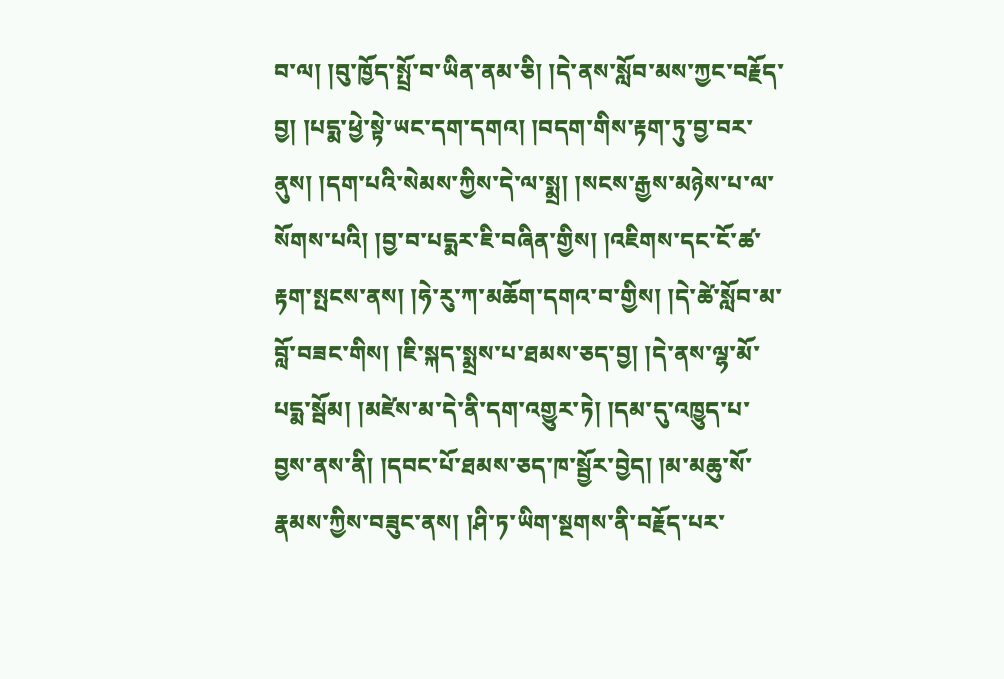བ་ལ། །བུ་ཁྱོད་སྤྲོ་བ་ཡིན་ནམ་ཅི། །དེ་ནས་སློབ་མས་ཀྱང་བརྗོད་བྱ། །པདྨ་ཕྱེ་སྟེ་ཡང་དག་དགའ། །བདག་གིས་རྟག་ཏུ་བྱ་བར་ནུས། །དག་པའི་སེམས་ཀྱིས་དེ་ལ་སྨྲ། །སངས་རྒྱས་མཉེས་པ་ལ་སོགས་པའི། །བྱ་བ་པདྨར་ཇི་བཞིན་གྱིས། །འཇིགས་དང་ངོ་ཚ་རྟག་སྤངས་ནས། །ཧེ་རུ་ཀ་མཆོག་དགའ་བ་གྱིས། །དེ་ཚེ་སློབ་མ་བློ་བཟང་གིས། །ཇི་སྐད་སྨྲས་པ་ཐམས་ཅད་བྱ། །དེ་ནས་ལྷ་མོ་པདྨ་སྦོམ། །མཛེས་མ་དེ་ནི་དག་འགྱུར་ཏེ། །དམ་དུ་འཁྱུད་པ་བྱས་ནས་ནི། །དབང་པོ་ཐམས་ཅད་ཁ་སྦྱོར་བྱེད། །མ་མཆུ་སོ་རྣམས་ཀྱིས་བཟུང་ནས། །ཤི་ཏ་ཡིག་སྔགས་ནི་བརྗོད་པར་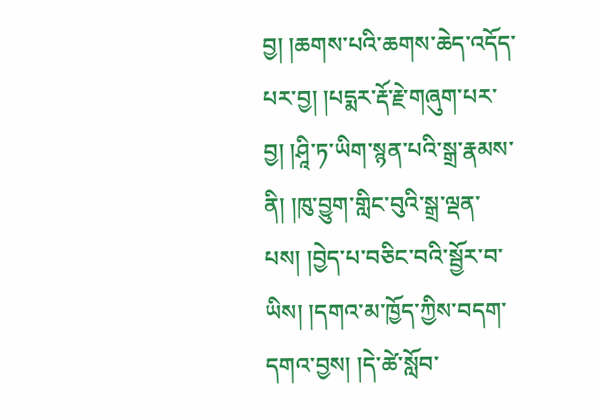བྱ། །ཆགས་པའི་ཆགས་ཆེད་འདོད་པར་བྱ། །པདྨར་རྡོ་རྗེ་གཞུག་པར་བྱ། །ཤཱི་ཏ་ཡིག་སྙན་པའི་སྒྲ་རྣམས་ནི། །ཁུ་བྱུག་གླིང་བུའི་སྒྲ་ལྡན་པས། །བྱེད་པ་བཅིང་བའི་སྦྱོར་བ་ཡིས། །དགའ་མ་ཁྱོད་ཀྱིས་བདག་དགའ་བྱས། །དེ་ཚེ་སློབ་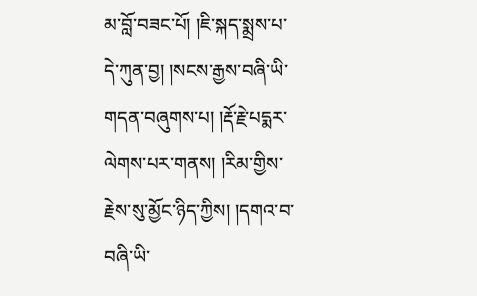མ་བློ་བཟང་པོ། །ཇི་སྐད་སྨྲས་པ་དེ་ཀུན་བྱ། །སངས་རྒྱས་བཞི་ཡི་གདན་བཞུགས་པ། །རྡོ་རྗེ་པདྨར་ལེགས་པར་གནས། །རིམ་གྱིས་རྗེས་སུ་མྱོང་ཉིད་ཀྱིས། །དགའ་བ་བཞི་ཡི་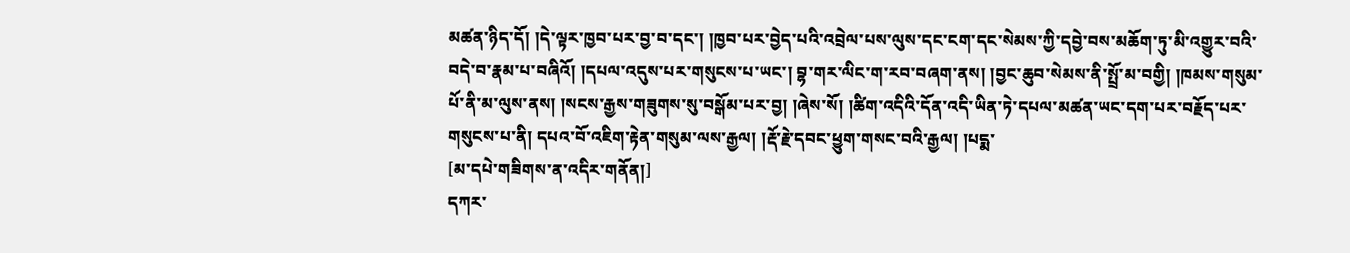མཚན་ཉིད་དོ། །དེ་ལྟར་ཁྱབ་པར་བྱ་བ་དང་། །ཁྱབ་པར་བྱེད་པའི་འབྲེལ་པས་ལུས་དང་ངག་དང་སེམས་ཀྱི་དབྱེ་བས་མཆོག་ཏུ་མི་འགྱུར་བའི་བདེ་བ་རྣམ་པ་བཞིའོ། །དཔལ་འདུས་པར་གསུངས་པ་ཡང་། བྷ་གར་ལིང་ག་རབ་བཞག་ནས། །བྱང་ཆུབ་སེམས་ནི་སྤྲོ་མ་བགྱི། །ཁམས་གསུམ་པོ་ནི་མ་ལུས་ནས། །སངས་རྒྱས་གཟུགས་སུ་བསྒོམ་པར་བྱ། །ཞེས་སོ། །ཚིག་འདིའི་དོན་འདི་ཡིན་ཏེ་དཔལ་མཚན་ཡང་དག་པར་བརྗོད་པར་གསུངས་པ་ནི། དཔའ་བོ་འཇིག་རྟེན་གསུམ་ལས་རྒྱལ། །རྡོ་རྗེ་དབང་ཕྱུག་གསང་བའི་རྒྱལ། །པདྨ་
[མ་དཔེ་གཟིགས་ན་འདིར་གནོན།]
དཀར་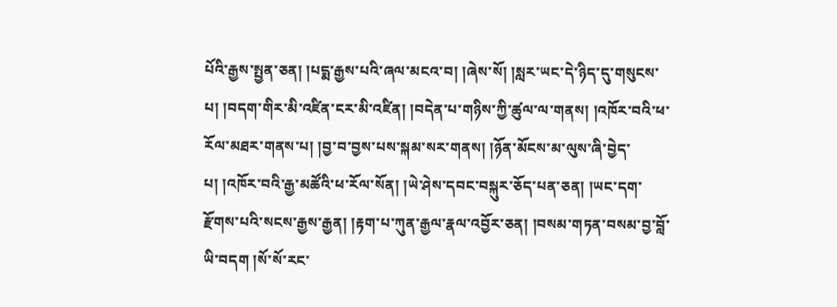པོའི་རྒྱས་སྤྱན་ཅན། །པདྨ་རྒྱས་པའི་ཞལ་མངའ་བ། །ཞེས་སོ། །སླར་ཡང་དེ་ཉིད་དུ་གསུངས་པ། །བདག་གིར་མི་འཛིན་ངར་མི་འཛིན། །བདེན་པ་གཉིས་ཀྱི་ཚུལ་ལ་གནས། །འཁོར་བའི་ཕ་རོལ་མཐར་གནས་པ། །བྱ་བ་བྱས་པས་སྐམ་སར་གནས། །ཉོན་མོངས་མ་ལུས་ཞི་བྱེད་པ། །འཁོར་བའི་རྒྱ་མཚོའི་ཕ་རོལ་སོན། །ཡེ་ཤེས་དབང་བསྐུར་ཅོད་པན་ཅན། །ཡང་དག་རྫོགས་པའི་སངས་རྒྱས་རྒྱན། །རྟག་པ་ཀུན་རྒྱལ་རྣལ་འབྱོར་ཅན། །བསམ་གཏན་བསམ་བྱ་བློ་ཡི་བདག །སོ་སོ་རང་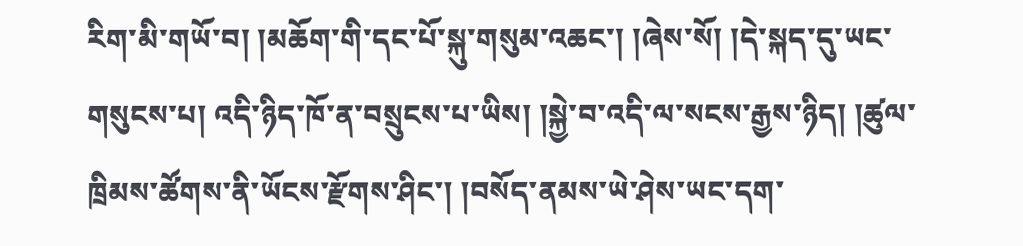རིག་མི་གཡོ་བ། །མཆོག་གི་དང་པོ་སྐུ་གསུམ་འཆང་། །ཞེས་སོ། །དེ་སྐད་དུ་ཡང་གསུངས་པ། འདི་ཉིད་ཁོ་ན་བསྲུངས་པ་ཡིས། །སྐྱེ་བ་འདི་ལ་སངས་རྒྱས་ཉིད། །ཚུལ་ཁྲིམས་ཚོགས་ནི་ཡོངས་རྫོགས་ཤིང་། །བསོད་ནམས་ཡེ་ཤེས་ཡང་དག་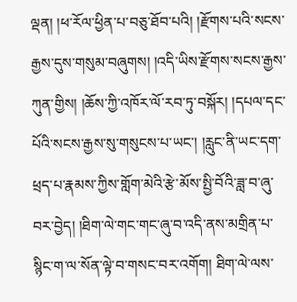ལྡན། །ཕ་རོལ་ཕྱིན་པ་བཅུ་ཐོབ་པའི། །རྫོགས་པའི་སངས་རྒྱས་དུས་གསུམ་བཞུགས། །འདི་ཡིས་རྫོགས་སངས་རྒྱས་ཀུན་གྱིས། །ཆོས་ཀྱི་འཁོར་ལོ་རབ་ཏུ་བསྐོར། །དཔལ་དང་པོའི་སངས་རྒྱས་སུ་གསུངས་པ་ཡང་། །རླུང་ནི་ཡང་དག་ཕྲད་པ་རྣམས་ཀྱིས་གློག་མེའི་རྩེ་མོས་སྤྱི་བོའི་ཟླ་བ་ཞུ་བར་བྱེད། །ཐིག་ལེ་གང་གང་ཞུ་བ་འདི་ནས་མགྲིན་པ་སྙིང་ག་ལ་སོན་ལྟེ་བ་གསང་བར་འགོག། ཐིག་ལེ་ལས་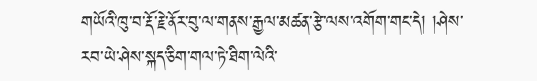གཡོའི་ཁུ་བ་རྡོ་རྗེ་ནོར་བུ་ལ་གནས་རྒྱལ་མཚན་རྩེ་ལས་འགོག་གང་དེ། །ཤེས་རབ་ཡེ་ཤེས་སྐད་ཅིག་གལ་ཏེ་ཐིག་ལེའི་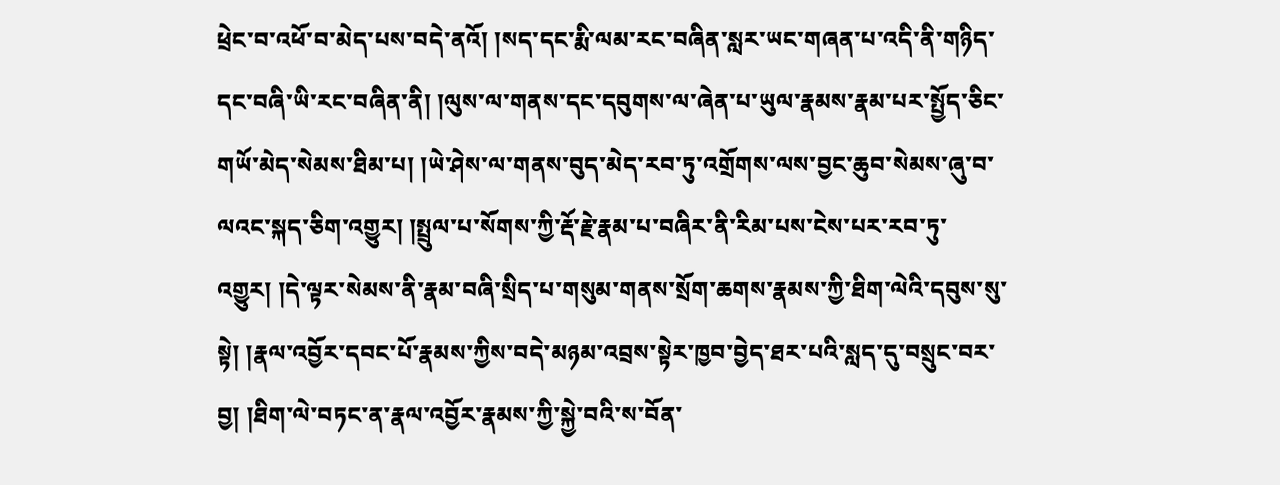ཕྲེང་བ་འཕོ་བ་མེད་པས་བདེ་ནའོ། །སད་དང་རྨི་ལམ་རང་བཞིན་སླར་ཡང་གཞན་པ་འདི་ནི་གཉིད་དང་བཞི་ཡི་རང་བཞིན་ནི། །ལུས་ལ་གནས་དང་དབུགས་ལ་ཞེན་པ་ཡུལ་རྣམས་རྣམ་པར་སྤྱོད་ཅིང་གཡོ་མེད་སེམས་ཐིམ་པ། །ཡེ་ཤེས་ལ་གནས་བུད་མེད་རབ་ཏུ་འགྲོགས་ལས་བྱང་ཆུབ་སེམས་ཞུ་བ་ལའང་སྐད་ཅིག་འགྱུར། །སྤྲུལ་པ་སོགས་ཀྱི་རྡོ་རྗེ་རྣམ་པ་བཞིར་ནི་རིམ་པས་ངེས་པར་རབ་ཏུ་འགྱུར། །དེ་ལྟར་སེམས་ནི་རྣམ་བཞི་སྲིད་པ་གསུམ་གནས་སྲོག་ཆགས་རྣམས་ཀྱི་ཐིག་ལེའི་དབུས་སུ་སྟེ། །རྣལ་འབྱོར་དབང་པོ་རྣམས་ཀྱིས་བདེ་མཉམ་འབྲས་སྟེར་ཁྱབ་བྱེད་ཐར་པའི་སླད་དུ་བསྲུང་བར་བྱ། །ཐིག་ལེ་བཏང་ན་རྣལ་འབྱོར་རྣམས་ཀྱི་སྐྱེ་བའི་ས་བོན་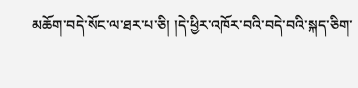མཆོག་བདེ་སོང་ལ་ཐར་པ་ཅི། །དེ་ཕྱིར་འཁོར་བའི་བདེ་བའི་སྐད་ཅིག་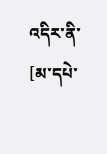འདིར་ནི་
[མ་དཔེ་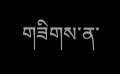གཟིགས་ན་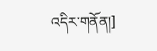འདིར་གནོན།]